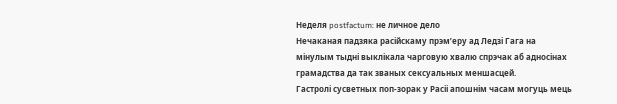Неделя postfactum: не личное дело
Нечаканая падзяка расійскаму прэм’еру ад Ледзі Гага на мінулым тыдні выклікала чарговую хвалю спрэчак аб адносінах грамадства да так званых сексуальных меншасцей.
Гастролі сусветных поп-зорак у Расіі апошнім часам могуць мець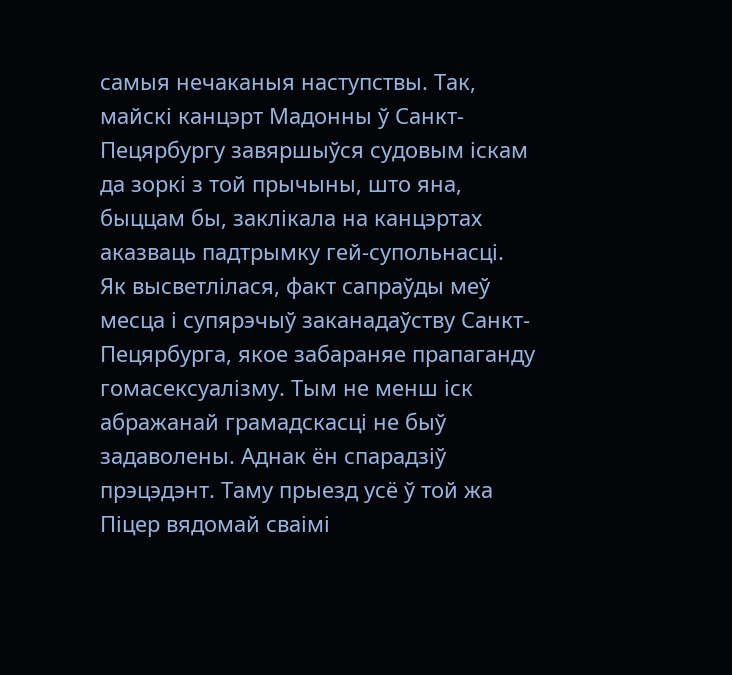самыя нечаканыя наступствы. Так, майскі канцэрт Мадонны ў Санкт-Пецярбургу завяршыўся судовым іскам да зоркі з той прычыны, што яна, быццам бы, заклікала на канцэртах аказваць падтрымку гей-супольнасці. Як высветлілася, факт сапраўды меў месца і супярэчыў заканадаўству Санкт-Пецярбурга, якое забараняе прапаганду гомасексуалізму. Тым не менш іск абражанай грамадскасці не быў задаволены. Аднак ён спарадзіў прэцэдэнт. Таму прыезд усё ў той жа Піцер вядомай сваімі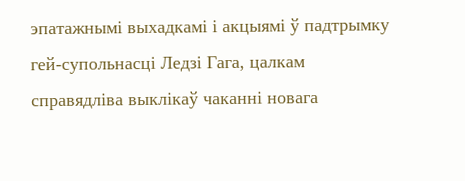эпатажнымі выхадкамі і акцыямі ў падтрымку гей-супольнасці Ледзі Гага, цалкам справядліва выклікаў чаканні новага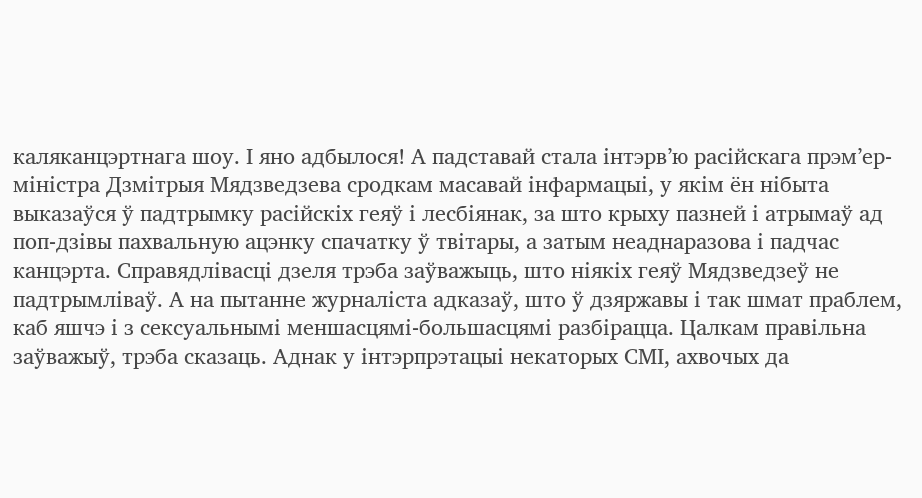каляканцэртнага шоу. І яно адбылося! А падставай стала інтэрв’ю расійскага прэм’ер-міністра Дзмітрыя Мядзведзева сродкам масавай інфармацыі, у якім ён нібыта выказаўся ў падтрымку расійскіх геяў і лесбіянак, за што крыху пазней і атрымаў ад поп-дзівы пахвальную ацэнку спачатку ў твітары, а затым неаднаразова і падчас канцэрта. Справядлівасці дзеля трэба заўважыць, што ніякіх геяў Мядзведзеў не падтрымліваў. А на пытанне журналіста адказаў, што ў дзяржавы і так шмат праблем, каб яшчэ і з сексуальнымі меншасцямі-большасцямі разбірацца. Цалкам правільна заўважыў, трэба сказаць. Аднак у інтэрпрэтацыі некаторых СМІ, ахвочых да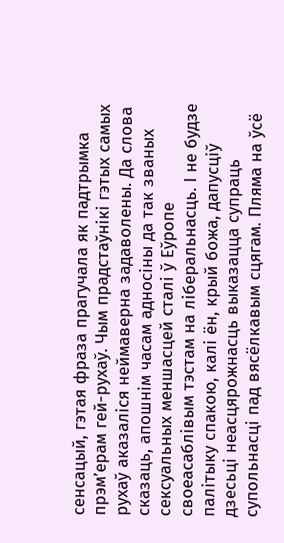сенсацый, гэтая фраза прагучала як падтрымка прэм’ерам гей-рухаў. Чым прадстаўнікі гэтых самых рухаў аказаліся неймаверна задаволены. Да слова сказаць, апошнім часам адносіны да так званых сексуальных меншасцей сталі ў Еўропе своеасаблівым тэстам на ліберальнасць. І не будзе палітыку спакою, калі ён, крый божа, дапусціў дзесьці неасцярожнасць выказацца супраць супольнасці пад вясёлкавым сцягам. Пляма на ўсё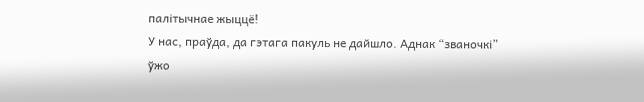палітычнае жыццё!
У нас, праўда, да гэтага пакуль не дайшло. Аднак “званочкі” ўжо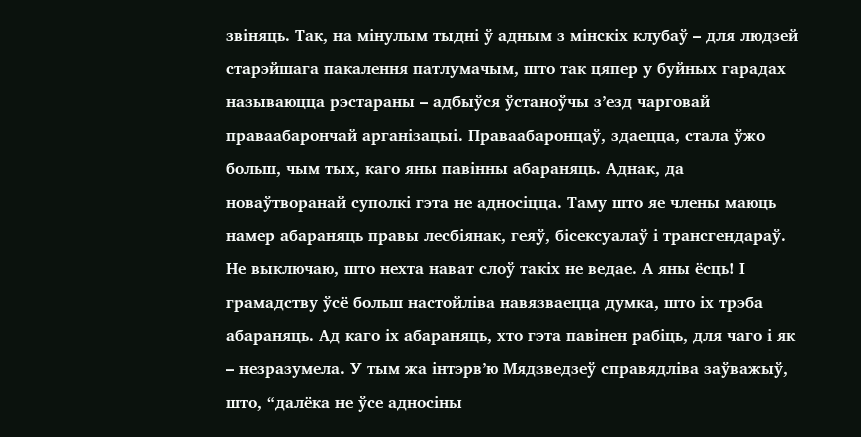звіняць. Так, на мінулым тыдні ў адным з мінскіх клубаў – для людзей старэйшага пакалення патлумачым, што так цяпер у буйных гарадах называюцца рэстараны – адбыўся ўстаноўчы з’езд чарговай праваабарончай арганізацыі. Праваабаронцаў, здаецца, стала ўжо больш, чым тых, каго яны павінны абараняць. Аднак, да новаўтворанай суполкі гэта не адносіцца. Таму што яе члены маюць намер абараняць правы лесбіянак, геяў, бісексуалаў і трансгендараў. Не выключаю, што нехта нават слоў такіх не ведае. А яны ёсць! І грамадству ўсё больш настойліва навязваецца думка, што іх трэба абараняць. Ад каго іх абараняць, хто гэта павінен рабіць, для чаго і як – незразумела. У тым жа інтэрв’ю Мядзведзеў справядліва заўважыў, што, “далёка не ўсе адносіны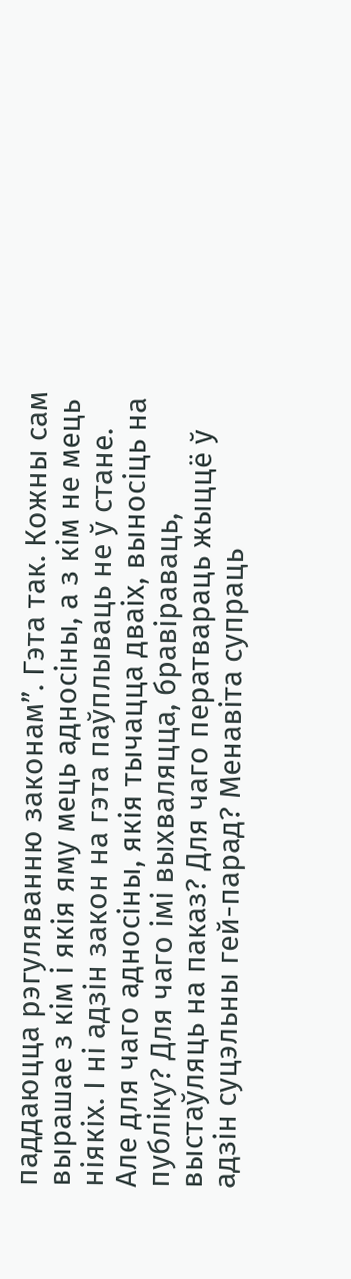паддаюцца рэгуляванню законам”. Гэта так. Кожны сам вырашае з кім і якія яму мець адносіны, а з кім не мець ніякіх. І ні адзін закон на гэта паўплываць не ў стане. Але для чаго адносіны, якія тычацца дваіх, выносіць на публіку? Для чаго імі выхваляцца, бравіраваць, выстаўляць на паказ? Для чаго ператвараць жыццё ў адзін суцэльны гей-парад? Менавіта супраць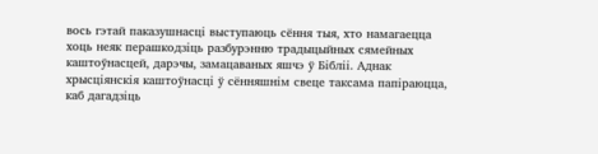вось гэтай паказушнасці выступаюць сёння тыя, хто намагаецца хоць неяк перашкодзіць разбурэнню традыцыйных сямейных каштоўнасцей, дарэчы, замацаваных яшчэ ў Бібліі. Аднак хрысціянскія каштоўнасці ў сённяшнім свеце таксама папіраюцца, каб дагадзіць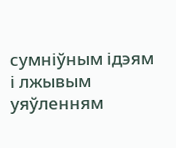сумніўным ідэям і лжывым уяўленням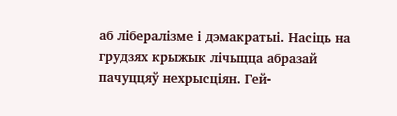аб лібералізме і дэмакратыі. Насіць на грудзях крыжык лічыцца абразай пачуццяў нехрысціян. Гей-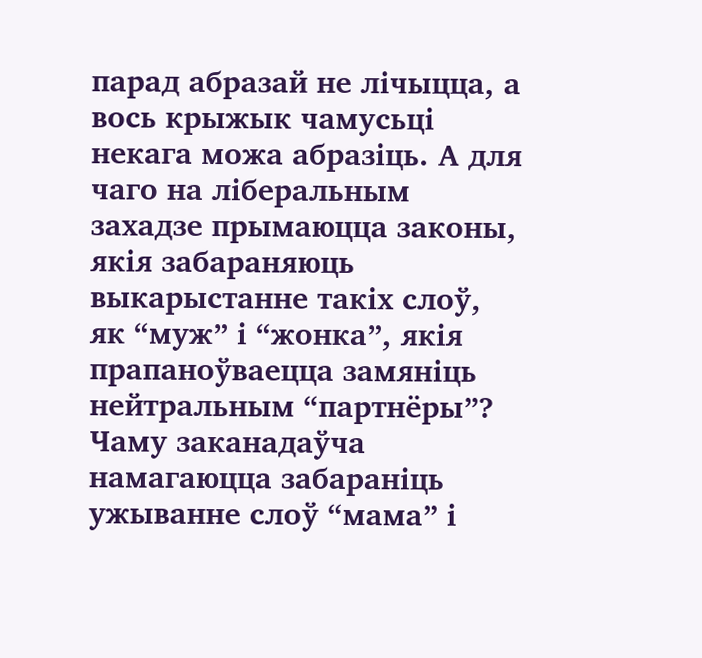парад абразай не лічыцца, а вось крыжык чамусьці некага можа абразіць. А для чаго на ліберальным захадзе прымаюцца законы, якія забараняюць выкарыстанне такіх слоў, як “муж” і “жонка”, якія прапаноўваецца замяніць нейтральным “партнёры”? Чаму заканадаўча намагаюцца забараніць ужыванне слоў “мама” і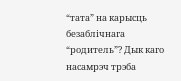“тата” на карысць безаблічнага “родитель”? Дык каго насамрэч трэба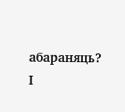абараняць? І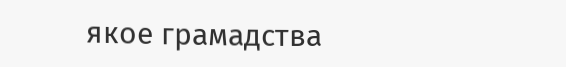якое грамадства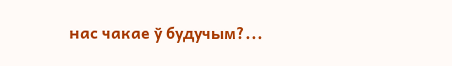нас чакае ў будучым?...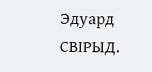Эдуард СВІРЫД.